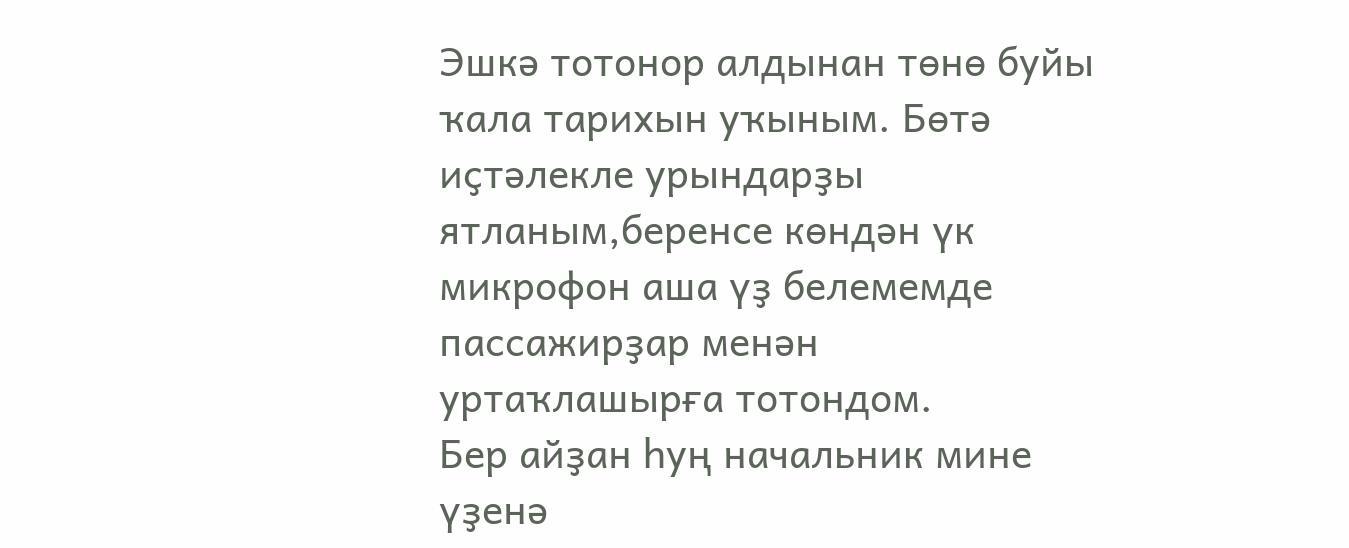Эшкә тотонор алдынан төнө буйы ҡала тарихын уҡыным. Бөтә иҫтәлекле урындарҙы ятланым,беренсе көндән үк микрофон аша үҙ белемемде пассажирҙар менән уртаҡлашырға тотондом.
Бер айҙан һуң начальник мине үҙенә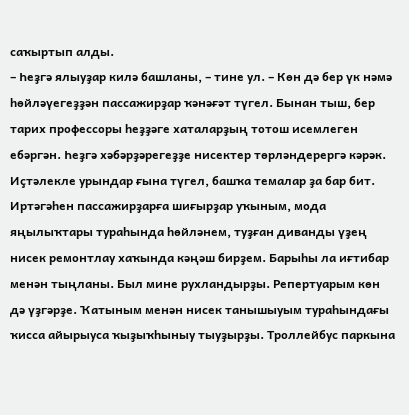саҡыртып алды.
– Һеҙгә ялыуҙар килә башланы, – тине ул. – Көн дә бер үк нәмә һөйләүегеҙҙән пассажирҙар ҡәнәғәт түгел. Бынан тыш, бер тарих профессоры һеҙҙәге хаталарҙың тотош исемлеген ебәргән. Һеҙгә хәбәрҙәрегеҙҙе нисектер төрләндерергә кәрәк. Иҫтәлекле урындар ғына түгел, башҡа темалар ҙа бар бит.
Иртәгәһен пассажирҙарға шиғырҙар уҡыным, мода яңылыҡтары тураһында һөйләнем, туҙған диванды үҙең нисек ремонтлау хаҡында кәңәш бирҙем. Барыһы ла иғтибар менән тыңланы. Был мине рухландырҙы. Репертуарым көн дә үҙгәрҙе. Ҡатыным менән нисек танышыуым тураһындағы ҡисса айырыуса ҡыҙыҡһыныу тыуҙырҙы. Троллейбус паркына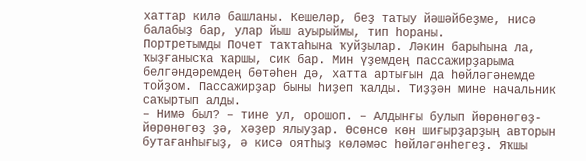хаттар килә башланы. Кешеләр, беҙ татыу йәшәйбеҙме, нисә балабыҙ бар, улар йыш ауырыймы, тип һораны.
Портретымды Почет таҡтаһына ҡуйҙылар. Ләкин барыһына ла, ҡыҙғанысҡа ҡаршы, сик бар. Мин үҙемдең пассажирҙарыма белгәндәремдең бөтәһен дә, хатта артығын да һөйләгәнемде тойҙом. Пассажирҙар быны һиҙеп ҡалды. Тиҙҙән мине начальник саҡыртып алды.
– Нимә был? – тине ул, орошоп. – Алдынғы булып йөрөнөгөҙ-йөрөнөгөҙ ҙә, хәҙер ялыуҙар. Өсөнсө көн шиғырҙарҙың авторын бутағанһығыҙ, ә кисә оятһыҙ көләмәс һөйләгәнһегеҙ. Яҡшы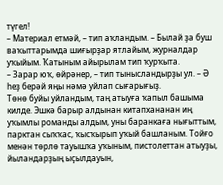түгел!
– Материал етмәй, – тип аҡландым. – Былай ҙа буш ваҡыттарымда шиғырҙар ятлайым, журналдар уҡыйым. Ҡатыным айырылам тип ҡурҡыта.
– Зарар юҡ, өйрәнер, – тип тынысландырҙы ул. – Ә һеҙ берәй яңы нәмә уйлап сығарығыҙ.
Төнө буйы уйландым, таң атыуға ҡапыл башыма килде. Эшкә барыр алдынан китапхананан иң уҡымлы романды алдым, уны баранкаға нығыттым, парктан сыҡҡас, ҡысҡырып уҡый башланым. Тойғо менән төрлө тауышҡа уҡыным, пистолеттан атыуҙы, йыландарҙың ыҫылдауын,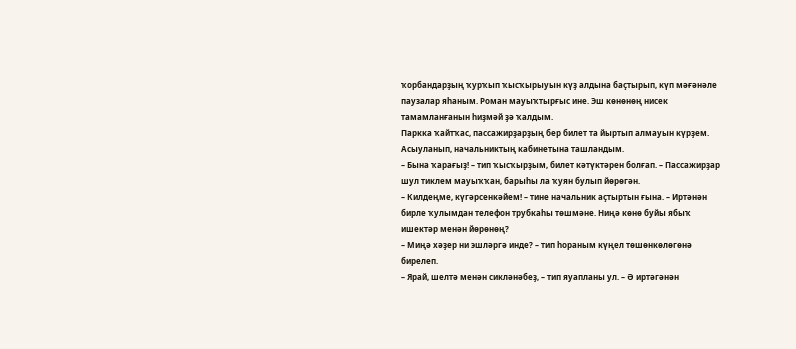ҡорбандарҙың ҡурҡып ҡысҡырыуын күҙ алдына баҫтырып, күп мәғәнәле паузалар яһаным. Роман мауыҡтырғыс ине. Эш көнөнөң нисек тамамланғанын һиҙмәй ҙә ҡалдым.
Паркка ҡайтҡас, пассажирҙарҙың бер билет та йыртып алмауын күрҙем. Асыуланып, начальниктың кабинетына ташландым.
– Бына ҡарағыҙ! – тип ҡысҡырҙым, билет кәтүктәрен болғап. – Пассажирҙар шул тиклем мауыҡҡан, барыһы ла ҡуян булып йөрөгән.
– Килдеңме, күгәрсенкәйем! – тине начальник аҫтыртын ғына. – Иртәнән бирле ҡулымдан телефон трубкаһы төшмәне. Ниңә көнө буйы ябыҡ ишектәр менән йөрөнөң?
– Миңә хәҙер ни эшләргә инде? – тип һораным күңел төшөнкөлөгөнә бирелеп.
– Ярай, шелтә менән сикләнәбеҙ, – тип яуапланы ул. – Ә иртәгәнән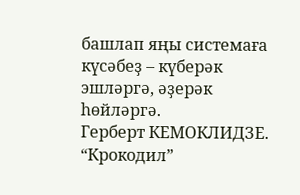башлап яңы системаға күсәбеҙ – күберәк эшләргә, әҙерәк һөйләргә.
Герберт КЕМОКЛИДЗЕ.
“Крокодил”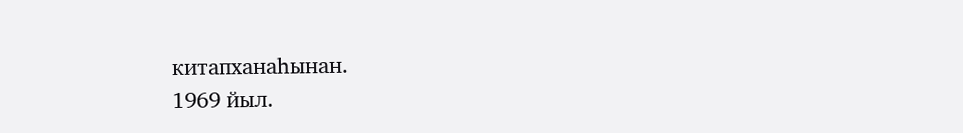китапханаһынан.
1969 йыл.